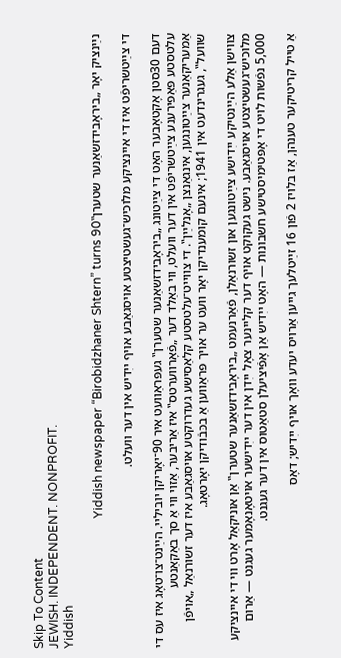Skip To Content
JEWISH. INDEPENDENT. NONPROFIT.
Yiddish

נײַנציק יאָר „ביראָבידזשאַנער שטערן‟Yiddish newspaper “Birobidzhaner Shtern” turns 90

די צײַטשריפֿט איז די איינציקע מלוכיש־געשטיצטע אויסגאַבע אויף ייִדיש אין דער וועלט.

דעם 30סטן אָקטאָבער האָט די צײַטונג „ביראָבידזשאַנער שטערן‟ געפּראַוועט איר 90־יאָריקן יוביליי. הײַנט־צו־טאָג איז עס די עלטסטע פּאַפּירענע צײַטשריפֿט אין דער וועלט, ווי באַלד דער „פֿאָרווערטס‟ איז אַריבער, אַזוי ווי אַ סך באַקאַנטע אַמעריקאַנער צײַטונגען, אינגאַנצן „אָנלײַן‟. די צווייט־עלטסטע קלאַסישע געדרוקטע אויסגאַבע איז דער זשורנאַל „אויפֿן שוועל‟, געגרינדעט אין 1941; אינעם קומענדיקן יאָר וועט ער אויך פּראַווען אַ בכּבֿודיקן יאָרטאָג.

צווישן אַלע הײַנטיקע ייִדישע צײַטונגען און זשורנאַלן, פֿאַרנעמט „ביראָבידזשאַנער שטערן‟ אַן אוניקאַל אָרט ווי די איינציקע מלוכיש־געשטיצטע אויסגאַבע. נישט געקוקט אויף דער קליינער צאָל ייִדן אין דער ייִדישער אויטאָנאָמער געגנט — אַרום 5,000 נפֿשות לויט די אָפּטימיסטישע חשבונות — האָט ייִדיש אַן אָפֿיציעלן סטאַטוס אין דער געגנט.

אַ טייל קריטיקער טענהן, אַז בלויז 2 פֿון 16 זײַטלעך גייען אַרויס יעדע וואָך אויף ייִדיש; דאָס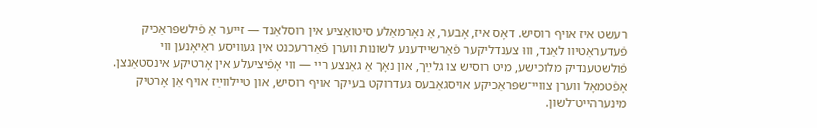רעשט איז אויף רוסיש. דאָס איז, אָבער, אַ נאָרמאַלע סיטואַציע אין רוסלאַנד — זייער אַ פֿילשפּראַכיק פֿעדעראַטיוו לאַנד, וווּ צענדליקער פֿאַרשיידענע לשונות ווערן פֿאַררעכנט אין געוויסע ראַיאָנען ווי פֿולשטענדיק מלוכישע, מיט רוסיש צו גלײַך, און נאָך אַ גאַנצע ריי — ווי אָפֿיציעלע אין אָרטיקע אינסטאַנצן. אָפֿטמאָל ווערן צוויי־שפּראַכיקע אויסגאַבעס געדרוקט בעיקר אויף רוסיש, און טיילווײַז אויף אַן אָרטיק מינערהייט־לשון.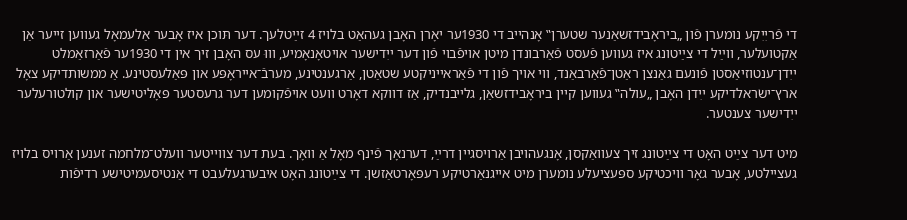די פֿריִיִקע נומערן פֿון „ביראָבידזשאַנער שטערן‟ אָנהייב די 1930ער יאָרן האָבן געהאַט בלויז 4 זײַטלעך. דער תּוכן איז אָבער אַלעמאָל געווען זייער אַן אַקטועלער, ווײַל די צײַטונג איז געווען פֿעסט פֿאַרבונדן מיטן אויפֿבוי פֿון דער ייִדישער אויטאָנאָמיע, וווּ עס האָבן זיך אין די 1930ער פֿאַרזאַמלט ייִדן־ענטוזיאַסטן פֿונעם גאַנצן ראַטן־פֿאַרבאַנד, ווי אויך פֿון די פֿאַראייניקטע שטאַטן, אַרגענטינע, מערבֿ־אייראָפּע און פּאַלעסטינע. אַ ממשותדיקע צאָל ארץ־ישׂראלדיקע ייִדן האָבן „עולה‟ געווען קיין ביראָבידזשאַן, גלייבנדיק, אַז דווקא דאָרט וועט אויפֿקומען דער גרעסטער פּאָליטישער און קולטורעלער ייִדישער צענטער.

מיט דער צײַט האָט די צײַטונג זיך צעוואַקסן, אָנגעהויבן אַרויסגיין דרײַ, דערנאָך פֿינף מאָל אַ וואָך. בעת דער צווייטער וועלט־מלחמה זענען אַרויס בלויז געציילטע, אָבער גאָר וויכטיקע ספּעציעלע נומערן מיט אייגנאַרטיקע רעפּאָרטאַזשן. די צײַטונג האָט איבערגעלעבט די אַנטיסעמיטישע רדיפֿות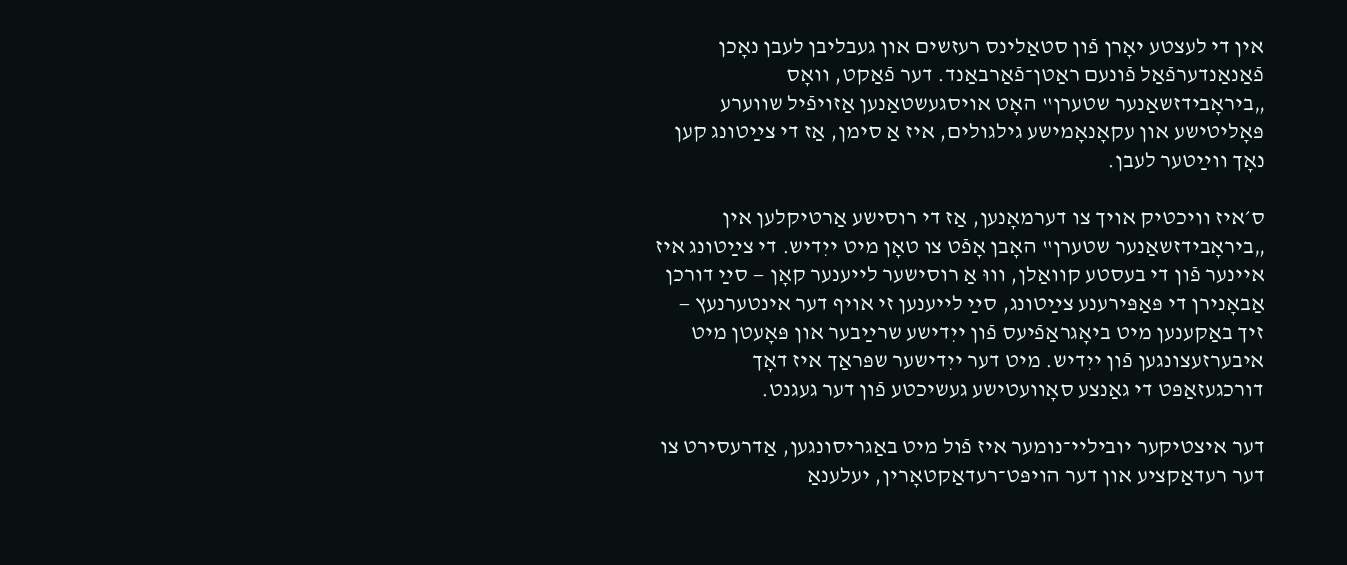אין די לעצטע יאָרן פֿון סטאַלינס רעזשים און געבליבן לעבן נאָכן פֿאַנאַנדערפֿאַל פֿונעם ראַטן־פֿאַרבאַנד. דער פֿאַקט, וואָס „ביראָבידזשאַנער שטערן‟ האָט אויסגעשטאַנען אַזויפֿיל שווערע פּאָליטישע און עקאָנאָמישע גילגולים, איז אַ סימן, אַז די צײַטונג קען נאָך ווײַטער לעבן.

ס׳איז וויכטיק אויך צו דערמאָנען, אַז די רוסישע אַרטיקלען אין „ביראָבידזשאַנער שטערן‟ האָבן אָפֿט צו טאָן מיט ייִדיש. די צײַטונג איז איינער פֿון די בעסטע קוואַלן, וווּ אַ רוסישער לייענער קאָן — סײַ דורכן אַבאָנירן די פּאַפּירענע צײַטונג, סײַ לייענען זי אויף דער אינטערנעץ — זיך באַקענען מיט ביאָגראַפֿיעס פֿון ייִדישע שרײַבער און פּאָעטן מיט איבערזעצונגען פֿון ייִדיש. מיט דער ייִדישער שפּראַך איז דאָך דורכגעזאַפּט די גאַנצע סאָוועטישע געשיכטע פֿון דער געגנט.

דער איצטיקער יוביליי־נומער איז פֿול מיט באַגריסונגען, אַדרעסירט צו דער רעדאַקציע און דער הויפּט־רעדאַקטאָרין, יעלענאַ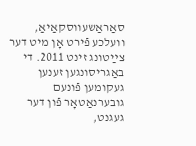סאַראַשעווסקאַיאַ, וועלכע פֿירט אָן מיט דער צײַטונג זינט 2011. די באַגריסונגען זענען געקומען פֿונעם גובערנאַטאָר פֿון דער געגנט,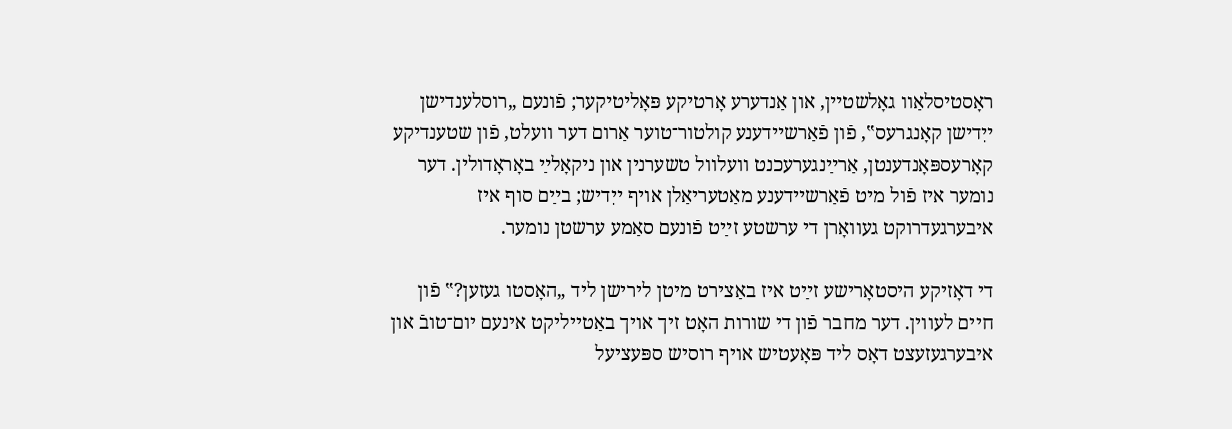ראָסטיסלאַוו גאָלשטיין, און אַנדערע אָרטיקע פּאָליטיקער; פֿונעם „רוסלענדישן ייִדישן קאָנגרעס‟, פֿון פֿאַרשיידענע קולטור־טוער אַרום דער וועלט, פֿון שטענדיקע קאָרעספּאָנדענטן, אַרײַנגערעכנט וועלוול טשערנין און ניקאָלײַ באָראָדולין. דער נומער איז פֿול מיט פֿאַרשיידענע מאַטעריאַלן אויף ייִדיש; בײַם סוף איז איבערגעדרוקט געוואָרן די ערשטע זײַט פֿונעם סאַמע ערשטן נומער.

די דאָזיקע היסטאָרישע זײַט איז באַצירט מיטן לירישן ליד „האָסטו געזען?‟ פֿון חיים לעווין. דער מחבר פֿון די שורות האָט זיך אויך באַטייליקט אינעם יום־טובֿ און איבערגעזעצט דאָס ליד פּאָעטיש אויף רוסיש ספּעציעל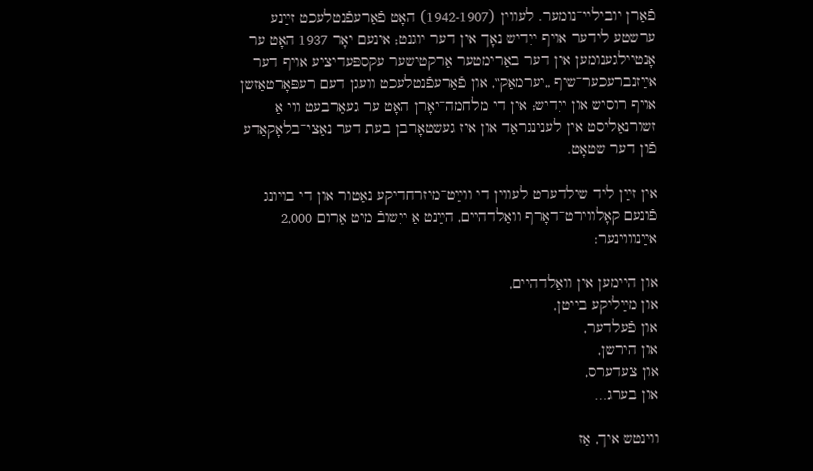פֿאַרן יוביליי־נומער. לעווין (1942-1907) האָט פֿאַרעפֿנטלעכט זײַנע ערשטע לידער אויף ייִדיש נאָך אין דער יוגנט; אינעם יאָר 1937 האָט ער אָנטיילגענומען אין דער באַרימטער אַרקטישער עקספּעדיציע אויף דער אײַזנברעכער־שיף „יערמאַק‟, און פֿאַרעפֿנטלעכט וועגן דעם רעפּאָרטאַזשן אויף רוסיש און ייִדיש; אין די מלחמה־יאָרן האָט ער געאַרבעט ווי אַ זשורנאַליסט אין לענינגראַד און איז געשטאָרבן בעת דער נאַצי־בלאָקאַדע פֿון דער שטאָט.

אין זײַן ליד שילדערט לעווין די ווײַט־מיזרחדיקע נאַטור און די בויונג פֿונעם קאָלווירט־דאָרף וואַלדהיים, הײַנט אַ ייִשובֿ מיט אַרום 2,000 אײַנוווינער:

און היימען אין וואַלדהיים,
און מײַליקע בייטן,
און פֿעלדער,
און הירשן,
און צעדערס,
און בערג…

ווינטש איך, אַז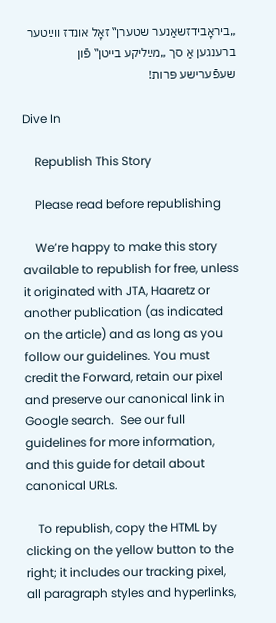„ביראָבידזשאַנער שטערן‟ זאָל אונדז ווײַטער ברענגען אַ סך „מײַליקע בייטן‟ פֿון שעפֿערישע פּרות!

Dive In

    Republish This Story

    Please read before republishing

    We’re happy to make this story available to republish for free, unless it originated with JTA, Haaretz or another publication (as indicated on the article) and as long as you follow our guidelines. You must credit the Forward, retain our pixel and preserve our canonical link in Google search.  See our full guidelines for more information, and this guide for detail about canonical URLs.

    To republish, copy the HTML by clicking on the yellow button to the right; it includes our tracking pixel, all paragraph styles and hyperlinks,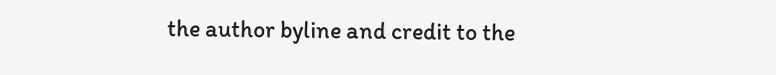the author byline and credit to the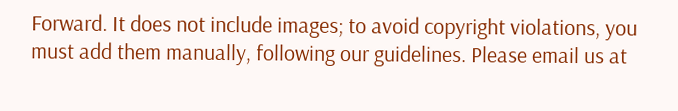Forward. It does not include images; to avoid copyright violations, you must add them manually, following our guidelines. Please email us at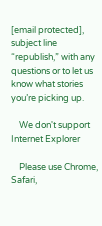[email protected], subject line “republish,” with any questions or to let us know what stories you’re picking up.

    We don't support Internet Explorer

    Please use Chrome, Safari,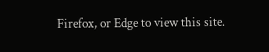Firefox, or Edge to view this site.